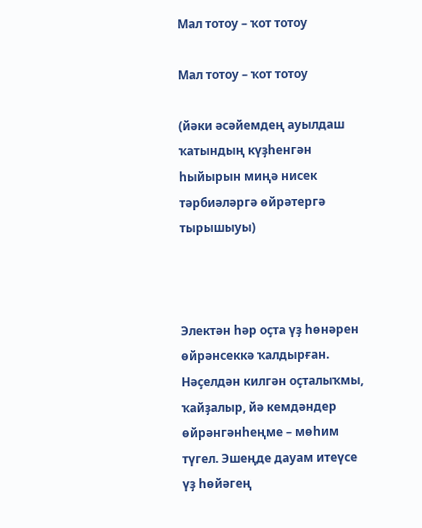Мал тотоу – ҡот тотоу

Мал тотоу – ҡот тотоу

(йәки әсәйемдең ауылдаш ҡатындың күҙһенгән һыйырын миңә нисек тәрбиәләргә өйрәтергә тырышыуы)



Электән һәр оҫта үҙ һөнәрен өйрәнсеккә ҡалдырған. Нәҫелдән килгән оҫталыҡмы, ҡайҙалыр, йә кемдәндер өйрәнгәнһеңме – мөһим түгел. Эшеңде дауам итеүсе үҙ һөйәгең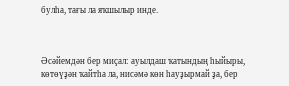булһа, тағы ла яҡшылыр инде.



Әсәйемдән бер миҫал: ауылдаш ҡатындың һыйыры, көтөүҙән ҡайтһа ла, нисәмә көн һауҙырмай ҙа, бер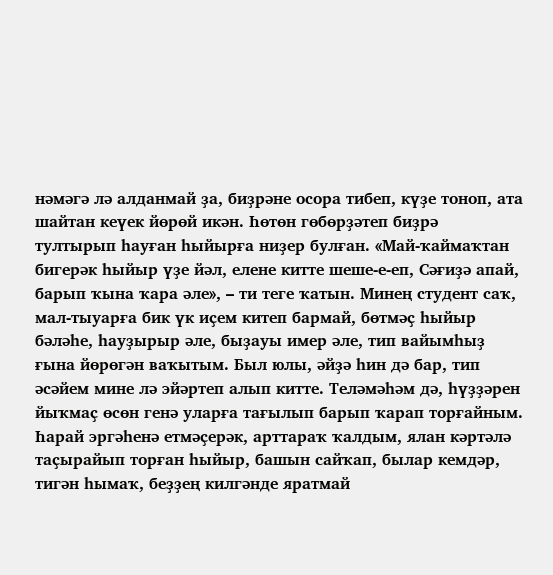нәмәгә лә алданмай ҙа, биҙрәне осора тибеп, күҙе тоноп, ата шайтан кеүек йөрөй икән. Һөтөн гөбөрҙәтеп биҙрә тултырып һауған һыйырға ниҙер булған. «Май-ҡаймаҡтан бигерәк һыйыр үҙе йәл, елене китте шеше-е-еп, Сәғиҙә апай, барып ҡына ҡара әле», – ти теге ҡатын. Минең студент саҡ, мал-тыуарға бик үк иҫем китеп бармай, бөтмәҫ һыйыр бәләһе, һауҙырыр әле, быҙауы имер әле, тип вайымһыҙ ғына йөрөгән ваҡытым. Был юлы, әйҙә һин дә бар, тип әсәйем мине лә эйәртеп алып китте. Теләмәһәм дә, һүҙҙәрен йыҡмаҫ өсөн генә уларға тағылып барып ҡарап торғайным. Һарай эргәһенә етмәҫерәк, арттараҡ ҡалдым, ялан кәртәлә таҫырайып торған һыйыр, башын сайҡап, былар кемдәр, тигән һымаҡ, беҙҙең килгәнде яратмай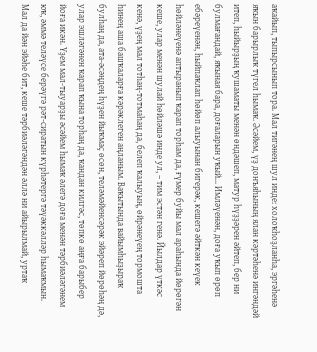аҡайып, тыпырсынып тора. Мал тигәнең шул инде: холоҡһоҙланһа, эргәһенә яҡын барырлыҡ түгел һымаҡ. Әсәйем, үҙ донъяһының ялан кәртәһенә ингәндәй итеп, һыйырҙың ҡушаматы менән өндәшеп, матур һүҙҙәрен әйтеп, бер ни булмағандай, яҡыная бара, доғаларын уҡый… Имләүенән, доға уҡып өрөп ебәреүенән, һыйпаҡлап һөйөп алыуынан бигерәк, кешегә әйткән кеүек һөйләнеүенә аптыранып ҡарап торһам да, ғүмер буйы мал араһында йөрөгән кеше, улар менән шулай һөйләшә инде ул, – тим эстән генә. Йылдар үткәс кенә, үҙең мал тотһаң-тотмаһаң да, белеп ҡалыуың, өйрәнеүең тормошта һинең аша башҡаларға кәрәклеген аңланым. Ваҡытында вайымһыҙыраҡ булһаң да, ата-әсәңдең һүҙен йыҡмаҫ өсөн, теләмәйенсәрәк эйәреп йөрөһәң дә, улар эшләгәнен ҡарап ҡына торһаң да, ҡандан килгәс, төпкө аңға барыбер йоға икән. Үҙем мал-тыуарҙы әсәйем һымаҡ әлегә доға менән тәрбиәләгәнем юҡ, әммә теләүсе берәүгә рәт-сиратын күрһәтергә тәүәккәлләр һымаҡмын. Мал да йән эйәһе бит, кеше тәрбиәләгәндән әллә ни айырылмай, уртаҡ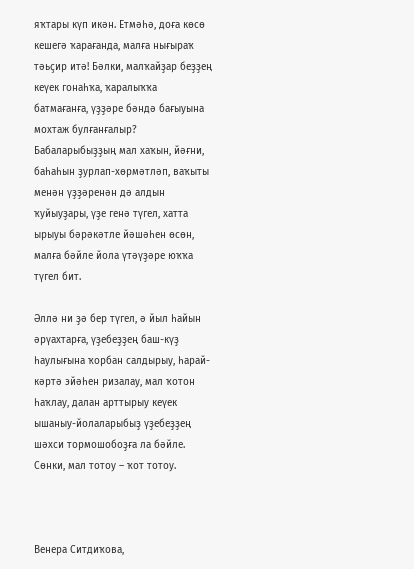яҡтары күп икән. Етмәһә, доға көсө кешегә ҡарағанда, малға нығыраҡ тәьҫир итә! Бәлки, малҡайҙар беҙҙең кеүек гонаһҡа, ҡаралыҡҡа батмағанға, үҙҙәре бәндә бағыуына мохтаж булғанғалыр? Бабаларыбыҙҙың мал хаҡын, йәғни, баһаһын ҙурлап-хөрмәтләп, ваҡыты менән үҙҙәренән дә алдын ҡуйыуҙары, үҙе генә түгел, хатта ырыуы бәрәкәтле йәшәһен өсөн, малға бәйле йола үтәүҙәре юҡҡа түгел бит.

Әллә ни ҙә бер түгел, ә йыл һайын әрүахтарға, үҙебеҙҙең баш-күҙ һаулығына ҡорбан салдырыу, һарай-кәртә эйәһен ризалау, мал ҡотон һаҡлау, далан арттырыу кеүек ышаныу-йолаларыбыҙ үҙебеҙҙең шәхси тормошобоҙға ла бәйле. Сөнки, мал тотоу – ҡот тотоу.



Венера Ситдиҡова,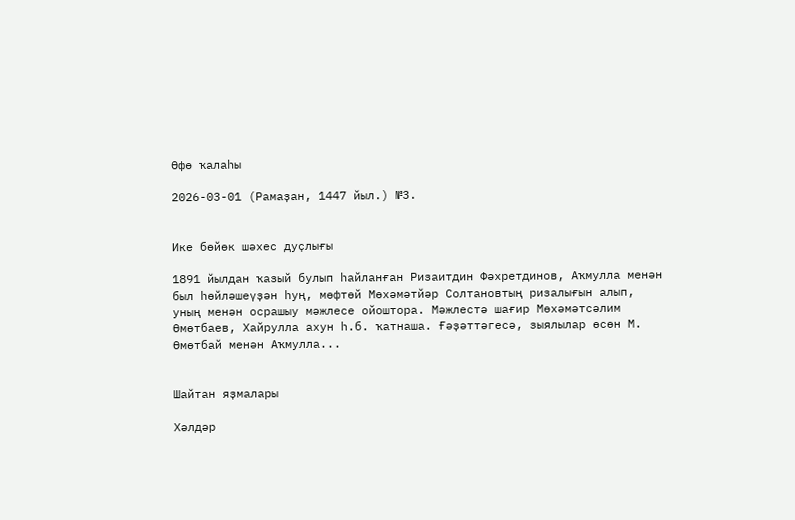Өфө ҡалаһы

2026-03-01 (Рамаҙан, 1447 йыл.) №3.


Ике бөйөк шәхес дуҫлығы

1891 йылдан ҡазый булып һайланған Ризаитдин Фәхретдинов, Аҡмулла менән был һөйләшеүҙән һуң, мөфтөй Мөхәмәтйәр Солтановтың ризалығын алып, уның менән осрашыу мәжлесе ойоштора. Мәжлестә шағир Мөхәмәтсәлим Өмөтбаев, Хайрулла ахун һ.б. ҡатнаша. Ғәҙәттәгесә, зыялылар өсөн М. Өмөтбай менән Аҡмулла...


Шайтан яҙмалары

Хәлдәр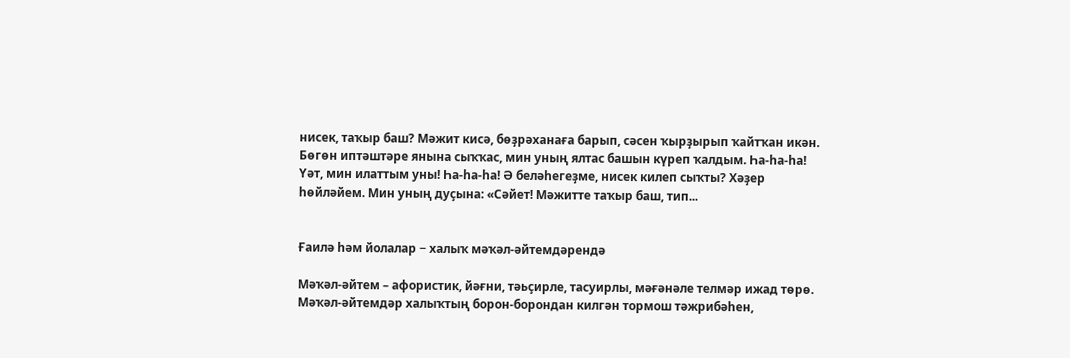нисек, таҡыр баш? Мәжит кисә, бөҙрәханаға барып, сәсен ҡырҙырып ҡайтҡан икән. Бөгөн иптәштәре янына сыҡҡас, мин уның ялтас башын күреп ҡалдым. Һа-һа-һа! Үәт, мин илаттым уны! Һа-һа-һа! Ә беләһегеҙме, нисек килеп сыҡты? Хәҙер һөйләйем. Мин уның дуҫына: «Сәйет! Мәжитте таҡыр баш, тип...


Ғаилә һәм йолалар − халыҡ мәҡәл-әйтемдәрендә

Мәҡәл-әйтем – афористик, йәғни, тәьҫирле, тасуирлы, мәғәнәле телмәр ижад төрө. Мәҡәл-әйтемдәр халыҡтың борон-борондан килгән тормош тәжрибәһен,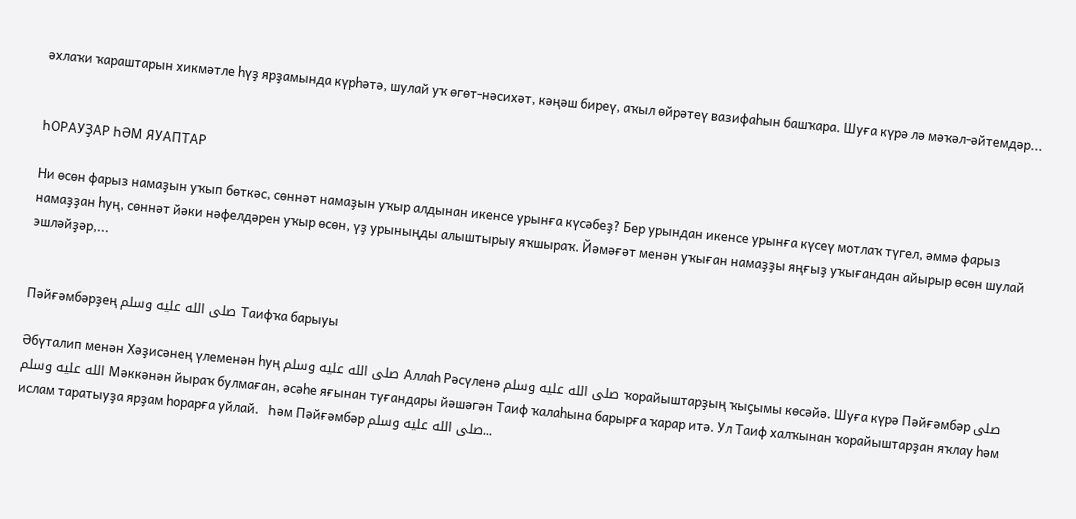әхлаҡи ҡараштарын хикмәтле һүҙ ярҙамында күрһәтә, шулай уҡ өгөт-нәсихәт, кәңәш биреү, аҡыл өйрәтеү вазифаһын башҡара. Шуға күрә лә мәҡәл-әйтемдәр...


ҺОРАУҘАР ҺӘМ ЯУАПТАР

Ни өсөн фарыз намаҙын уҡып бөткәс, сөннәт намаҙын уҡыр алдынан икенсе урынға күсәбеҙ? Бер урындан икенсе урынға күсеү мотлаҡ түгел, әммә фарыз намаҙҙан һуң, сөннәт йәки нәфелдәрен уҡыр өсөн, үҙ урыныңды алыштырыу яҡшыраҡ. Йәмәғәт менән уҡыған намаҙҙы яңғыҙ уҡығандан айырыр өсөн шулай эшләйҙәр,...


Пәйғәмбәрҙең صلى الله عليه وسلم Таифҡа барыуы

Әбүталип менән Хәҙисәнең үлеменән һуң صلى الله عليه وسلم Аллаһ Рәсүленә صلى الله عليه وسلم ҡорайыштарҙың ҡыҫымы көсәйә. Шуға күрә Пәйғәмбәр صلى الله عليه وسلم Мәккәнән йыраҡ булмаған, әсәһе яғынан туғандары йәшәгән Таиф ҡалаһына барырға ҡарар итә. Ул Таиф халҡынан ҡорайыштарҙан яҡлау һәм ислам таратыуҙа ярҙам һорарға уйлай.   Һәм Пәйғәмбәр صلى الله عليه وسلم...